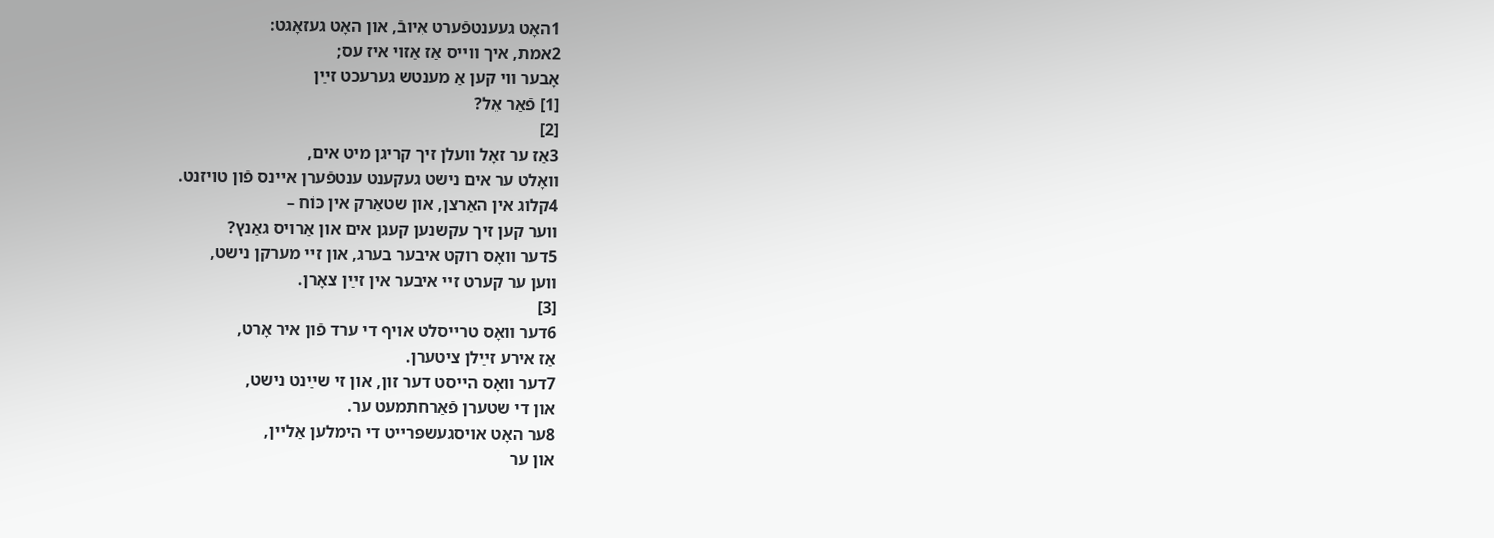1האָט געענטפֿערט אִיובֿ, און האָט געזאָגט:
2אמת, איך װײס אַז אַזױ איז עס;
אָבער װי קען אַ מענטש גערעכט זײַן
[1] פֿאַר אֵל?
[2]
3אַז ער זאָל װעלן זיך קריגן מיט אים,
װאָלט ער אים נישט געקענט ענטפֿערן אײנס פֿון טױזנט.
4קלוג אין האַרצן, און שטאַרק אין כּוֹח –
װער קען זיך עקשנען קעגן אים און אַרױס גאַנץ?
5דער װאָס רוקט איבער בערג, און זײ מערקן נישט,
װען ער קערט זײ איבער אין זײַן צאָרן.
[3]
6דער װאָס טרײסלט אױף די ערד פֿון איר אָרט,
אַז אירע זײַלן ציטערן.
7דער װאָס הײסט דער זון, און זי שײַנט נישט,
און די שטערן פֿאַרחתמעט ער.
8ער האָט אױסגעשפּרײט די הימלען אַלײן,
און ער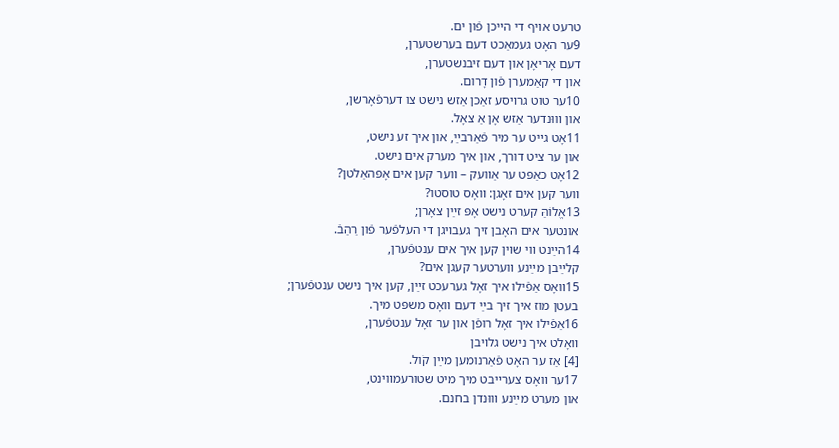טרעט אױף די הײכן פֿון ים.
9ער האָט געמאַכט דעם בערשטערן,
דעם אָריאָן און דעם זיבנשטערן,
און די קאַמערן פֿון דָרום.
10ער טוט גרױסע זאַכן אַזש נישט צו דערפֿאָרשן,
און װוּנדער אַזש אָן אַ צאָל.
11אָט גײט ער מיר פֿאַרבײַ, און איך זע נישט,
און ער ציט דורך, און איך מערק אים נישט.
12אָט כאַפּט ער אַװעק – װער קען אים אָפּהאַלטן?
װער קען אים זאָגן: װאָס טוסטו?
13אֱלוֹהַּ קערט נישט אָפּ זײַן צאָרן;
אונטער אים האָבן זיך געבױגן די העלפֿער פֿון רַהַבֿ.
14הײַנט װי שױן קען איך אים ענטפֿערן,
קלײַבן מײַנע װערטער קעגן אים?
15װאָס אַפֿילו איך זאָל גערעכט זײַן, קען איך נישט ענטפֿערן;
בעטן מוז איך זיך בײַ דעם װאָס משפּט מיך.
16אַפֿילו איך זאָל רופֿן און ער זאָל ענטפֿערן,
װאָלט איך נישט גלױבן
[4] אַז ער האָט פֿאַרנומען מײַן קֹול.
17ער װאָס צערײבט מיך מיט שטורעמװינט,
און מערט מײַנע װוּנדן בחנם.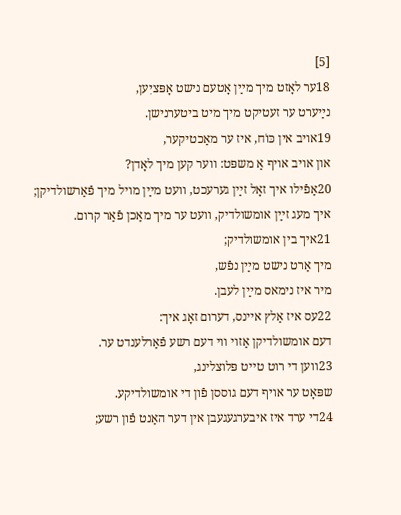[5]
18ער לאָזט מיך מײַן אָטעם נישט אָפּציִען,
נײַערט ער זעטיקט מיך מיט ביטערנישן.
19אױב אין כּוֹח, איז ער מאַכטיקער,
און אױב אױף אַ משפּט: װער קען מיך לאָדן?
20אַפֿילו איך זאָל זײַן גערעכט, װעט מײַן מױל מיך פֿאַרשולדיקן;
איך מעג זײַן אומשולדיק, װעט ער מיך מאַכן פֿאַר קרום.
21איך בין אומשולדיק;
מיך אַרט נישט מײַן נפֿש,
מיר איז נימאס מײַן לעבן.
22עס איז אַלץ אײנס, דערום זאָג איך:
דעם אומשולדיקן אַזױ װי דעם רשע פֿאַרלענדט ער.
23װען די רוט טײט פּלוצלינג,
שפּאָט ער אױף דעם גוססן פֿון די אומשולדיקע.
24די ערד איז איבערגעגעבן אין דער האַנט פֿון רשע;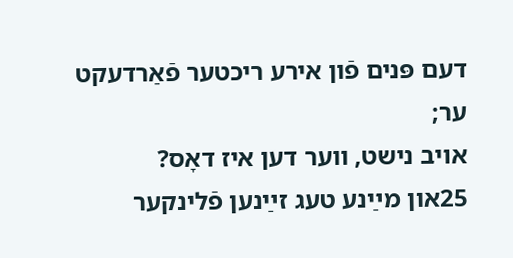דעם פּנים פֿון אירע ריכטער פֿאַרדעקט ער;
אױב נישט, װער דען איז דאָס?
25און מײַנע טעג זײַנען פֿלינקער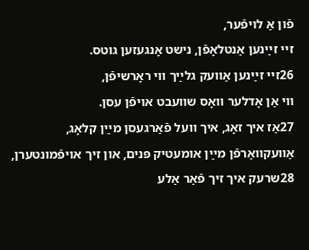פֿון אַ לױפֿער,
זײ זײַנען אַנטלאָפֿן, נישט אָנגעזען גוטס.
26זײ זײַנען אַװעק גלײַך װי ראָרשיפֿן,
װי אַן אָדלער װאָס שװעבט אױפֿן עסן.
27אַז איך זאָג, איך װעל פֿאַרגעסן מײַן קלאָג,
אַװעקװאַרפֿן מײַן אומעטיק פּנים, און זיך אױפֿמונטערן,
28שרעק איך זיך פֿאַר אַלע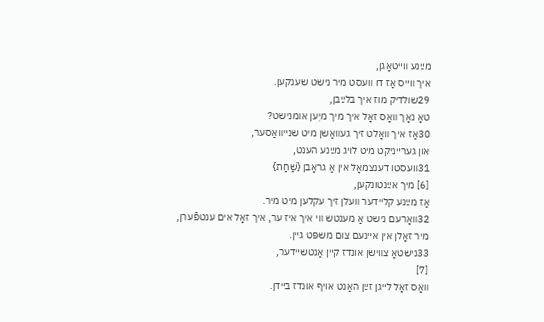מײַנע װײטאָגן,
איך װײס אַז דו װעסט מיר נישט שענקען.
29שולדיק מוז איך בלײַבן,
טאָ נאָך װאָס זאָל איך מיך מיִען אומנישט?
30אַז איך װאָלט זיך געװאַשן מיט שנײװאַסער,
און גערײניקט מיט לױג מײַנע הענט,
31װעסטו דענצמאָל אין אַ גראָבן {שַׁחַת}
[6] מיך אײַנטונקען,
אַז מײַנע קלײדער װעלן זיך עקלען מיט מיר.
32װאָרעם נישט אַ מענטש װי איך איז ער, איך זאָל אים ענטפֿערן,
מיר זאָלן אין אײנעם צום משפּט גײן.
33נישטאָ צװישן אונדז קײן אַנטשײדער,
[7]
װאָס זאָל לײגן זײַן האַנט אױף אונדז בײדן.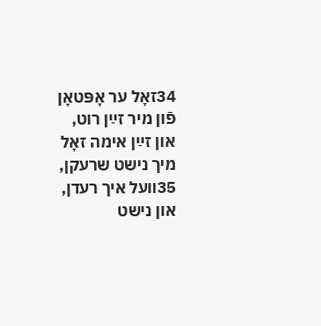34זאָל ער אָפּטאָן פֿון מיר זײַן רוט,
און זײַן אימה זאָל מיך נישט שרעקן,
35װעל איך רעדן, און נישט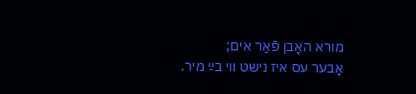מורא האָבן פֿאַר אים;
אָבער עס איז נישט װי בײַ מיר.